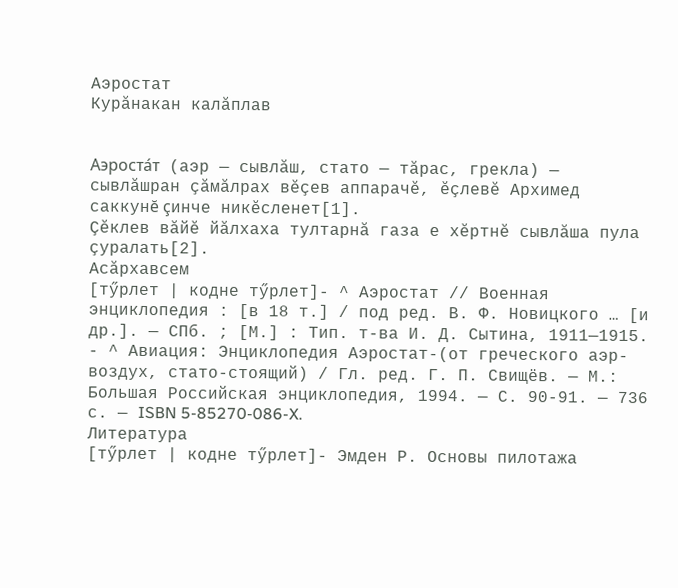Аэростат
Курӑнакан калӑплав


Аэроста́т (аэр — сывлăш, стато — тăрас, грекла) — сывлăшран çăмăлрах вĕçев аппарачĕ, ĕçлевĕ Архимед саккунĕ çинче никĕсленет[1].
Çĕклев вăйĕ йăлхаха тултарнă газа е хĕртнĕ сывлăша пула çуралать[2].
Асăрхавсем
[тӳрлет | кодне тӳрлет]- ^ Аэростат // Военная энциклопедия : [в 18 т.] / под ред. В. Ф. Новицкого … [и др.]. — СПб. ; [М.] : Тип. т-ва И. Д. Сытина, 1911—1915.
- ^ Авиация: Энциклопедия Аэростат-(от греческого аэр-воздух, стато-стоящий) / Гл. ред. Г. П. Свищёв. — М.: Большая Российская энциклопедия, 1994. — С. 90-91. — 736 с. — ISBN 5-85270-086-X.
Литература
[тӳрлет | кодне тӳрлет]- Эмден Р. Основы пилотажа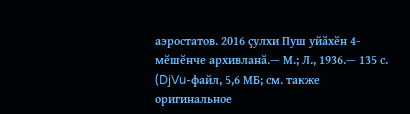аэростатов. 2016 ҫулхи Пуш уйӑхӗн 4-мӗшӗнче архивланӑ.— М.; Л., 1936.— 135 с. (DjVu-файл, 5,6 МБ; см. также оригинальное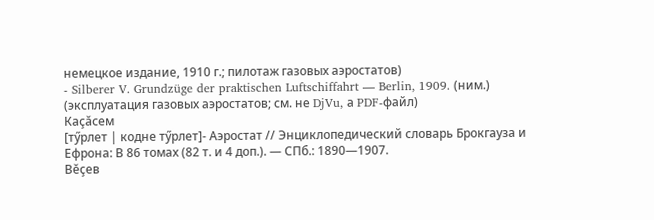немецкое издание, 1910 г.; пилотаж газовых аэростатов)
- Silberer V. Grundzüge der praktischen Luftschiffahrt — Berlin, 1909. (ним.) (эксплуатация газовых аэростатов; см. не DjVu, а PDF-файл)
Каçăсем
[тӳрлет | кодне тӳрлет]- Аэростат // Энциклопедический словарь Брокгауза и Ефрона: В 86 томах (82 т. и 4 доп.). — СПб.: 1890—1907.
Вĕçев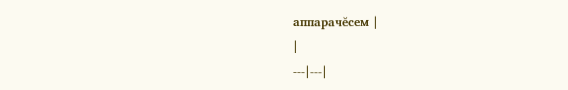аппарачĕсем |
|
---|---|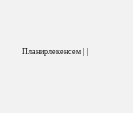Планирлекенсем | |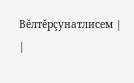Вĕлтĕрçунатлисем | |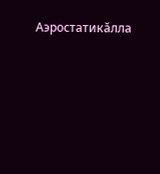Аэростатикăлла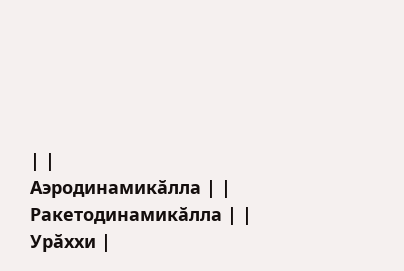| |
Аэродинамикăлла | |
Ракетодинамикăлла | |
Урăххи |